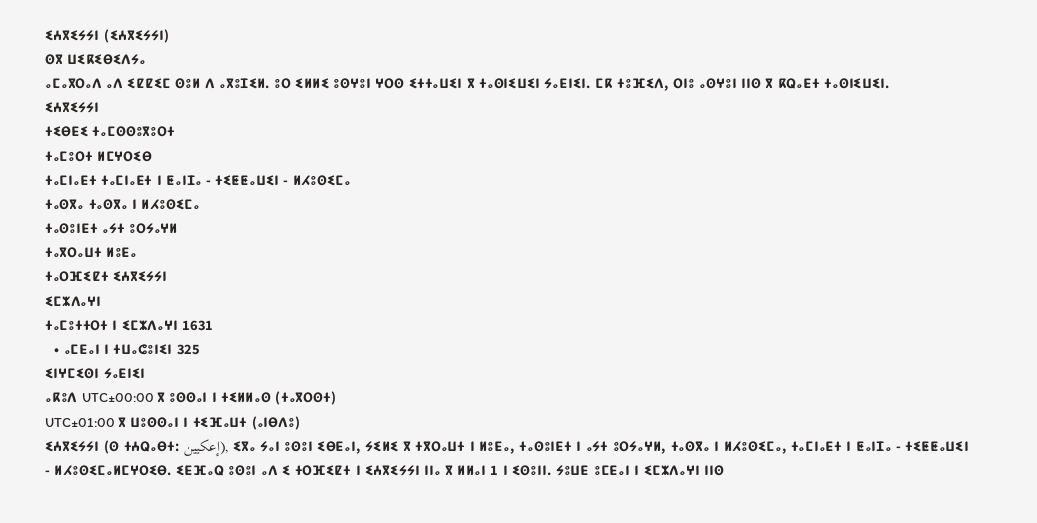ⵉⵄⴳⵉⵢⵢⵏ (ⵉⵄⴳⵉⵢⵢⵏ)
ⵙⴳ ⵡⵉⴽⵉⴱⵉⴷⵢⴰ
ⴰⵎⴰⴳⵔⴰⴷ ⴰⴷ ⵉⵇⵇⵉⵎ ⵙⵓⵍ ⴷ ⴰⴳⵓⵊⵉⵍ. ⵓⵔ ⵉⵍⵍⵉ ⵓⵙⵖⵓⵏ ⵖⵔⵙ ⵉⵜⵜⴰⵡⵉⵏ ⴳ ⵜⴰⵙⵏⵉⵡⵉⵏ ⵢⴰⴹⵏⵉⵏ. ⵎⴽ ⵜⵓⴼⵉⴷ, ⵔⵏⵓ ⴰⵙⵖⵓⵏ ⵏⵏⵙ ⴳ ⴽⵕⴰⴹⵜ ⵜⴰⵙⵏⵉⵡⵉⵏ.
ⵉⵄⴳⵉⵢⵢⵏ
ⵜⵉⴱⴹⵉ ⵜⴰⵎⵙⵙⵓⴳⵓⵔⵜ
ⵜⴰⵎⵓⵔⵜ ⵍⵎⵖⵔⵉⴱ
ⵜⴰⵎⵏⴰⴹⵜ ⵜⴰⵎⵏⴰⴹⵜ ⵏ ⵟⴰⵏⵊⴰ - ⵜⵉⵟⵟⴰⵡⵉⵏ - ⵍⵃⵓⵙⵉⵎⴰ
ⵜⴰⵙⴳⴰ ⵜⴰⵙⴳⴰ ⵏ ⵍⵃⵓⵙⵉⵎⴰ
ⵜⴰⵙⵓⵏⴹⵜ ⴰⵢⵜ ⵓⵔⵢⴰⵖⵍ
ⵜⴰⴳⵔⴰⵡⵜ ⵍⵓⴹⴰ
ⵜⴰⵔⴼⵉⵇⵜ ⵉⵄⴳⵉⵢⵢⵏ
ⵉⵎⵣⴷⴰⵖⵏ
ⵜⴰⵎⵓⵜⵜⵔⵜ ⵏ ⵉⵎⵣⴷⴰⵖⵏ 1631
  • ⴰⵎⴹⴰⵏ ⵏ ⵜⵡⴰⵛⵓⵏⵉⵏ 325
ⵉⵏⵖⵎⵉⵙⵏ ⵢⴰⴹⵏⵉⵏ
ⴰⴽⵓⴷ UTC±00:00 ⴳ ⵓⵙⵙⴰⵏ ⵏ ⵜⵉⵍⵍⴰⵙ (ⵜⴰⴳⵔⵙⵜ)
UTC±01:00 ⴳ ⵡⵓⵙⵙⴰⵏ ⵏ ⵜⵉⴼⴰⵡⵜ (ⴰⵏⴱⴷⵓ)
ⵉⵄⴳⵉⵢⵢⵏ (ⵙ ⵜⵄⵕⴰⴱⵜ: إعكيين), ⵉⴳⴰ ⵢⴰⵏ ⵓⵙⵓⵏ ⵉⴱⴹⴰⵏ, ⵢⵉⵍⵉ ⴳ ⵜⴳⵔⴰⵡⵜ ⵏ ⵍⵓⴹⴰ, ⵜⴰⵙⵓⵏⴹⵜ ⵏ ⴰⵢⵜ ⵓⵔⵢⴰⵖⵍ, ⵜⴰⵙⴳⴰ ⵏ ⵍⵃⵓⵙⵉⵎⴰ, ⵜⴰⵎⵏⴰⴹⵜ ⵏ ⵟⴰⵏⵊⴰ - ⵜⵉⵟⵟⴰⵡⵉⵏ - ⵍⵃⵓⵙⵉⵎⴰⵍⵎⵖⵔⵉⴱ. ⵉⴹⴼⴰⵕ ⵓⵙⵓⵏ ⴰⴷ ⵉ ⵜⵔⴼⵉⵇⵜ ⵏ ⵉⵄⴳⵉⵢⵢⵏ ⵏⵏⴰ ⴳ ⵍⵍⴰⵏ 1 ⵏ ⵉⵙⵓⵏⵏ. ⵢⵓⵡⴹ ⵓⵎⴹⴰⵏ ⵏ ⵉⵎⵣⴷⴰⵖⵏ ⵏⵏⵙ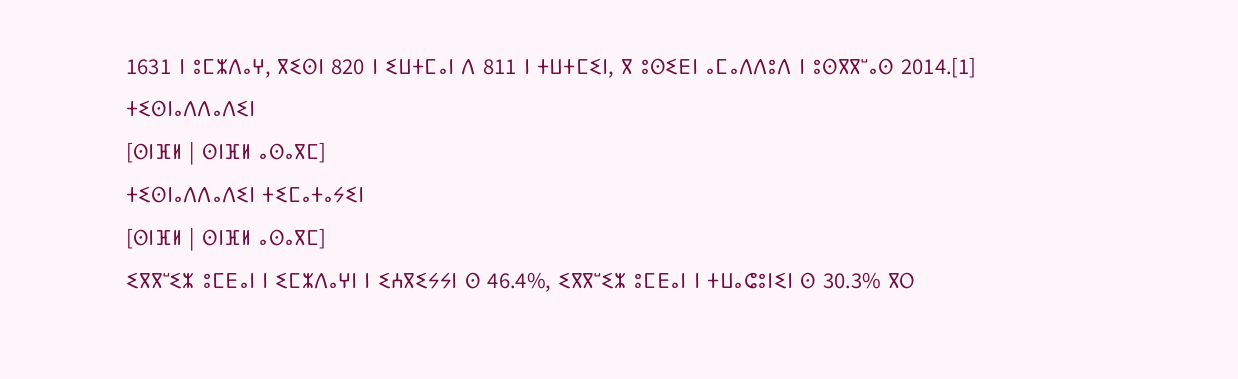1631 ⵏ ⵓⵎⵣⴷⴰⵖ, ⴳⵉⵙⵏ 820 ⵏ ⵉⵡⵜⵎⴰⵏ ⴷ 811 ⵏ ⵜⵡⵜⵎⵉⵏ, ⴳ ⵓⵙⵉⴹⵏ ⴰⵎⴰⴷⴷⵓⴷ ⵏ ⵓⵙⴳⴳⵯⴰⵙ 2014.[1]
ⵜⵉⵙⵏⴰⴷⴷⴰⴷⵉⵏ
[ⵙⵏⴼⵍ | ⵙⵏⴼⵍ ⴰⵙⴰⴳⵎ]
ⵜⵉⵙⵏⴰⴷⴷⴰⴷⵉⵏ ⵜⵉⵎⴰⵜⴰⵢⵉⵏ
[ⵙⵏⴼⵍ | ⵙⵏⴼⵍ ⴰⵙⴰⴳⵎ]
ⵉⴳⴳⵯⵉⵣ ⵓⵎⴹⴰⵏ ⵏ ⵉⵎⵣⴷⴰⵖⵏ ⵏ ⵉⵄⴳⵉⵢⵢⵏ ⵙ 46.4%, ⵉⴳⴳⵯⵉⵣ ⵓⵎⴹⴰⵏ ⵏ ⵜⵡⴰⵛⵓⵏⵉⵏ ⵙ 30.3% ⴳⵔ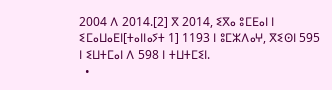2004 ⴷ 2014.[2] ⴳ 2014, ⵉⴳⴰ ⵓⵎⴹⴰⵏ ⵏ ⵉⵎⴰⵡⴰⴹⵏ[ⵜⴰⵏⵏⴰⵢⵜ 1] 1193 ⵏ ⵓⵎⵣⴷⴰⵖ, ⴳⵉⵙⵏ 595 ⵏ ⵉⵡⵜⵎⴰⵏ ⴷ 598 ⵏ ⵜⵡⵜⵎⵉⵏ.
  •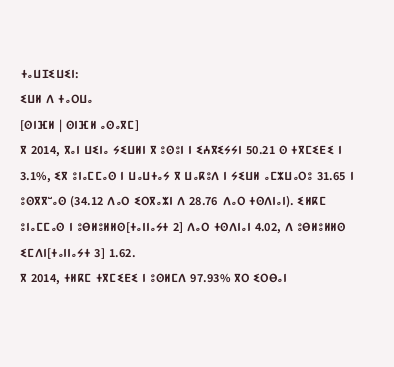ⵜⴰⵡⵊⵉⵡⵉⵏ:
ⵉⵡⵍ ⴷ ⵜⴰⵔⵡⴰ
[ⵙⵏⴼⵍ | ⵙⵏⴼⵍ ⴰⵙⴰⴳⵎ]
ⴳ 2014, ⴳⴰⵏ ⵡⵉⵏⴰ ⵢⵉⵡⵍⵏ ⴳ ⵓⵙⵓⵏ ⵏ ⵉⵄⴳⵉⵢⵢⵏ 50.21 ⵙ ⵜⴳⵎⵉⴹⵉ ⵏ 3.1%, ⵉⴳ ⵓⵏⴰⵎⵎⴰⵙ ⵏ ⵡⴰⵡⵜⴰⵢ ⴳ ⵡⴰⴽⵓⴷ ⵏ ⵢⵉⵡⵍ ⴰⵎⵣⵡⴰⵔⵓ 31.65 ⵏ ⵓⵙⴳⴳⵯⴰⵙ (34.12 ⴷⴰⵔ ⵉⵔⴳⴰⵣⵏ ⴷ 28.76 ⴷⴰⵔ ⵜⵙⴷⵏⴰⵏ). ⵉⵍⴽⵎ ⵓⵏⴰⵎⵎⴰⵙ ⵏ ⵓⴱⵍⵓⵍⵍⵙ[ⵜⴰⵏⵏⴰⵢⵜ 2] ⴷⴰⵔ ⵜⵙⴷⵏⴰⵏ 4.02, ⴷ ⵓⴱⵍⵓⵍⵍⵙ ⵉⵎⴷⵏ[ⵜⴰⵏⵏⴰⵢⵜ 3] 1.62.
ⴳ 2014, ⵜⵍⴽⵎ ⵜⴳⵎⵉⴹⵉ ⵏ ⵓⵙⵍⵎⴷ 97.93% ⴳⵔ ⵉⵔⴱⴰⵏ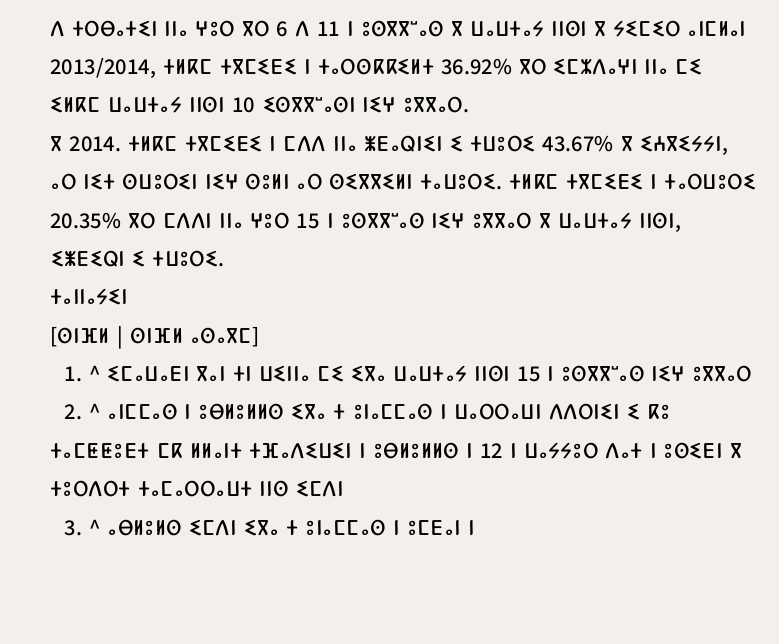ⴷ ⵜⵔⴱⴰⵜⵉⵏ ⵏⵏⴰ ⵖⵓⵔ ⴳⵔ 6 ⴷ 11 ⵏ ⵓⵙⴳⴳⵯⴰⵙ ⴳ ⵡⴰⵡⵜⴰⵢ ⵏⵏⵙⵏ ⴳ ⵢⵉⵎⵉⵔ ⴰⵏⵎⵍⴰⵏ 2013/2014, ⵜⵍⴽⵎ ⵜⴳⵎⵉⴹⵉ ⵏ ⵜⴰⵔⵙⴽⴽⵉⵍⵜ 36.92% ⴳⵔ ⵉⵎⵣⴷⴰⵖⵏ ⵏⵏⴰ ⵎⵉ ⵉⵍⴽⵎ ⵡⴰⵡⵜⴰⵢ ⵏⵏⵙⵏ 10 ⵉⵙⴳⴳⵯⴰⵙⵏ ⵏⵉⵖ ⵓⴳⴳⴰⵔ.
ⴳ 2014. ⵜⵍⴽⵎ ⵜⴳⵎⵉⴹⵉ ⵏ ⵎⴷⴷ ⵏⵏⴰ ⵥⴹⴰⵕⵏⵉⵏ ⵉ ⵜⵡⵓⵔⵉ 43.67% ⴳ ⵉⵄⴳⵉⵢⵢⵏ, ⴰⵔ ⵏⵉⵜ ⵙⵡⵓⵔⵉⵏ ⵏⵉⵖ ⵙⵓⵍⵏ ⴰⵔ ⵙⵉⴳⴳⵉⵍⵏ ⵜⴰⵡⵓⵔⵉ. ⵜⵍⴽⵎ ⵜⴳⵎⵉⴹⵉ ⵏ ⵜⴰⵔⵡⵓⵔⵉ 20.35% ⴳⵔ ⵎⴷⴷⵏ ⵏⵏⴰ ⵖⵓⵔ 15 ⵏ ⵓⵙⴳⴳⵯⴰⵙ ⵏⵉⵖ ⵓⴳⴳⴰⵔ ⴳ ⵡⴰⵡⵜⴰⵢ ⵏⵏⵙⵏ, ⵉⵥⴹⵉⵕⵏ ⵉ ⵜⵡⵓⵔⵉ.
ⵜⴰⵏⵏⴰⵢⵉⵏ
[ⵙⵏⴼⵍ | ⵙⵏⴼⵍ ⴰⵙⴰⴳⵎ]
  1. ^ ⵉⵎⴰⵡⴰⴹⵏ ⴳⴰⵏ ⵜⵏ ⵡⵉⵏⵏⴰ ⵎⵉ ⵉⴳⴰ ⵡⴰⵡⵜⴰⵢ ⵏⵏⵙⵏ 15 ⵏ ⵓⵙⴳⴳⵯⴰⵙ ⵏⵉⵖ ⵓⴳⴳⴰⵔ
  2. ^ ⴰⵏⵎⵎⴰⵙ ⵏ ⵓⴱⵍⵓⵍⵍⵙ ⵉⴳⴰ ⵜ ⵓⵏⴰⵎⵎⴰⵙ ⵏ ⵡⴰⵔⵔⴰⵡⵏ ⴷⴷⵔⵏⵉⵏ ⵉ ⴽⵓ ⵜⴰⵎⵟⵟⵓⴹⵜ ⵎⴽ ⵍⵍⴰⵏⵜ ⵜⴼⴰⴷⵉⵡⵉⵏ ⵏ ⵓⴱⵍⵓⵍⵍⵙ ⵏ 12 ⵏ ⵡⴰⵢⵢⵓⵔ ⴷⴰⵜ ⵏ ⵓⵙⵉⴹⵏ ⴳ ⵜⵓⵔⴷⵔⵜ ⵜⴰⵎⴰⵔⵔⴰⵡⵜ ⵏⵏⵙ ⵉⵎⴷⵏ
  3. ^ ⴰⴱⵍⵓⵍⵙ ⵉⵎⴷⵏ ⵉⴳⴰ ⵜ ⵓⵏⴰⵎⵎⴰⵙ ⵏ ⵓⵎⴹⴰⵏ ⵏ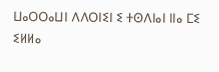ⵡⴰⵔⵔⴰⵡⵏ ⴷⴷⵔⵏⵉⵏ ⵉ ⵜⵙⴷⵏⴰⵏ ⵏⵏⴰ ⵎⵉ ⵉⵍⵍⴰ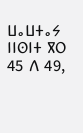ⵡⴰⵡⵜⴰⵢ ⵏⵏⵙⵏⵜ ⴳⵔ 45 ⴷ 49,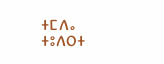ⵜⵎⴷⴰ ⵜⵓⴷⵔⵜ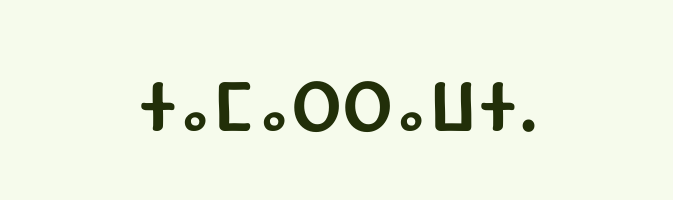ⵜⴰⵎⴰⵔⵔⴰⵡⵜ.